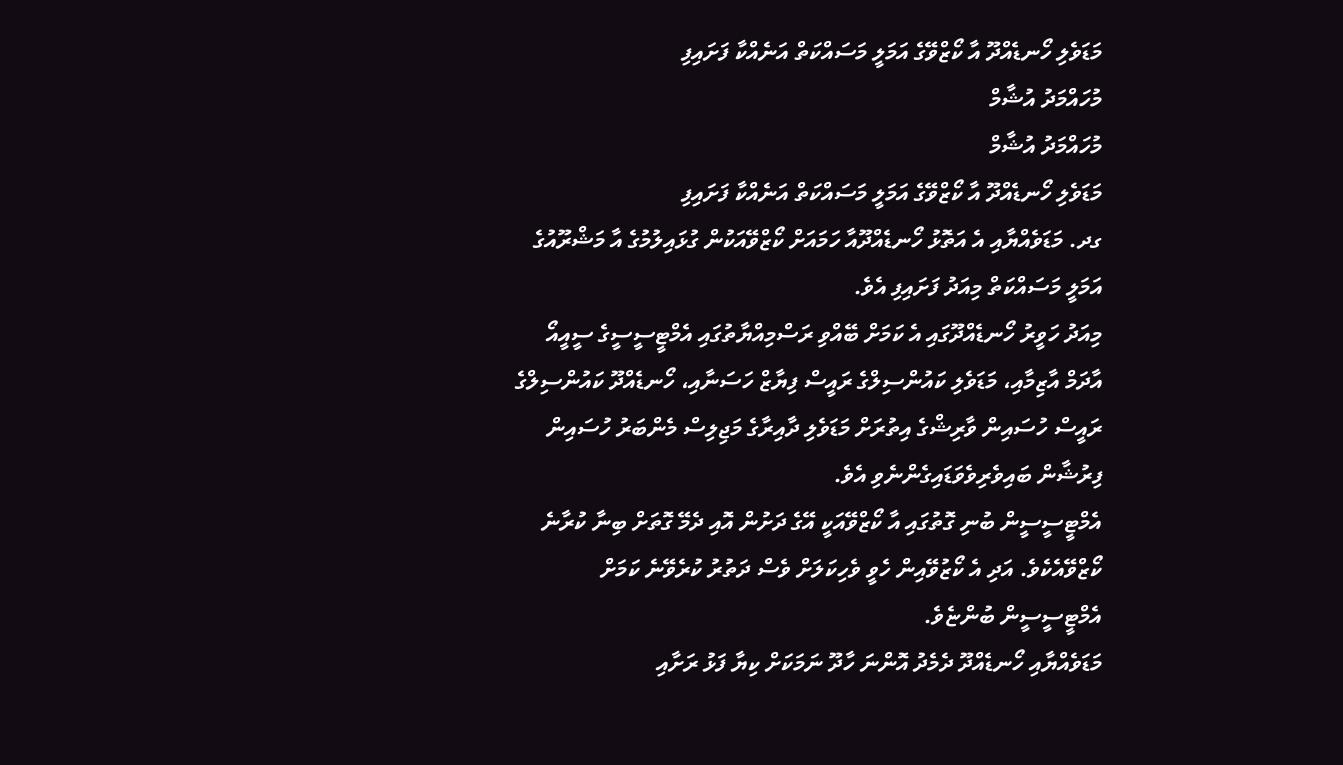މަޑަވެލި ހޯނޑެއްދޫ އާ ކޯޒްވޭގެ އަމަލީ މަސައްކަތް އަނެއްކާ ފަށައިފި
މުހައްމަދު އުޝާމް
މުހައްމަދު އުޝާމް
މަޑަވެލި ހޯނޑެއްދޫ އާ ކޯޒްވޭގެ އަމަލީ މަސައްކަތް އަނެއްކާ ފަށައިފި
ގދ. މަޑަވެއްޔާއި އެ އަތޮޅު ހޯނޑެއްދޫއާ ހަމައަށް ކޯޒްވޭއަކުން ގުޅައިލުމުގެ އާ މަޝްރޫއުގެ އަމަލީ މަސައްކަތް މިއަދު ފަށައިފި އެވެ.
މިއަދު ހަވީރު ހޯނޑެއްދޫގައި އެ ކަމަށް ބޭއްވި ރަސްމިއްޔާތުގައި އެމްޓީސީސީގެ ސީއީއޯ އާދަމް އާޒިމާއި، މަޑަވެލި ކައުންސިލްގެ ރައީސް ފިޔާޒް ހަސަނާއި، ހޯނޑެއްދޫ ކައުންސިލްގެ ރައީސް ހުސައިން ވާރިޝްގެ އިތުރަށް މަޑަވެލި ދާއިރާގެ މަޖިލިސް މެންބަރު ހުސައިން ފިރުޝާން ބައިވެރިވެވަޑައިގެންނެވި އެވެ.
އެމްޓީސީސީން ބުނި ގޮތުގައި އާ ކޯޒްވޭއަކީ އޭގެ ދަށުން އޮއި ދެމޭ ގޮތަށް ބިނާ ކުރާނެ ކޯޒްވޭއެކެވެ. އަދި އެ ކޯޒުވޭއިން ހެވީ ވެހިކަލަށް ވެސް ދަތުރު ކުރެވޭނެ ކަމަށް އެމްޓީސީސީން ބުންޏެވެ.
މަޑަވެއްޔާއި ހޯނޑެއްދޫ ދެމެދު އޮންނަ ހާދޫ ނަމަކަށް ކިޔާ ފަޅު ރަށާއި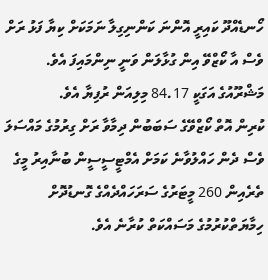ހޯނޑެއްދޫ ކައިރީ އޮންނަ ކަންނިގިލާ ނަމަކަށް ކިޔާ ފަޅު ރަށް ވެސް އާ ކޯޒްވޭ އިން ގުޅާލަން ވަނީ ނިންމައިފަ އެވެ.
މަޝްރޫއުގެ އަގަކީ 84.17 މިލިއަން ރުފިޔާ އެވެ.
ކުރިން އޮތް ކޯޒްވޭގެ ސަބަބުން ދިމާވާ ރަށް ގިރުމުގެ މައްސަލަ ވެސް ދެން ހައްލުވާނެ ކަމަށް އެމްޓީސީސީން ބުނާއިރު މީގެ ތެރެއިން 260 މީޓަރުގެ ސަރަހައްދެއްގެ ގޮނޑުދޮށް ހިމާޔަތްކުރުމުގެ މަސައްކަތް ކުރާނެ އެވެ.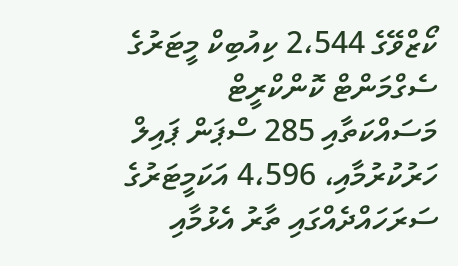ކޯޒްވޭގެ 2،544 ކިއުބިކް މީޓަރުގެ ސެގްމަންޓް ކޮންކްރީޓް މަސައްކަތާއި 285 ސްޕަން ޕައިލް ހަރުކުރުމާއި، 4،596 އަކަމީޓަރުގެ ސަރަހައްދެއްގައި ތާރު އެޅުމާއި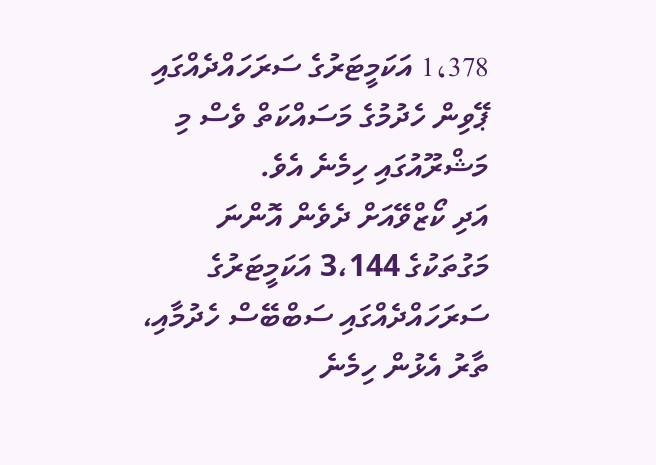1،378 އަކަމީޓަރުގެ ސަރަހައްދެއްގައި ޕޭވިން ހެދުމުގެ މަސައްކަތް ވެސް މި މަޝްރޫއުގައި ހިމެނެ އެވެ.
އަދި ކޯޒްވޭއަށް ދެވެން އޮންނަ މަގުތަކުގެ 3،144 އަކަމީޓަރުގެ ސަރަހައްދެއްގައި ސަބްބޭސް ހެދުމާއި، ތާރު އެޅުން ހިމެނެ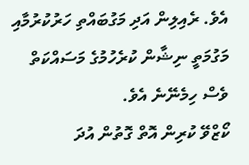އެވެ. ރެއިލިން އަދި މަގުބައްތި ހަރުކުރުމާއި މަގުމަތީ ނިޝާން ކުރެހުމުގެ މަސައްކަތް ވެސް ހިމެނޭނެ އެވެ.
ކޯޒްވޭ ކުރިން އޮތް ގޮތުން އުދަ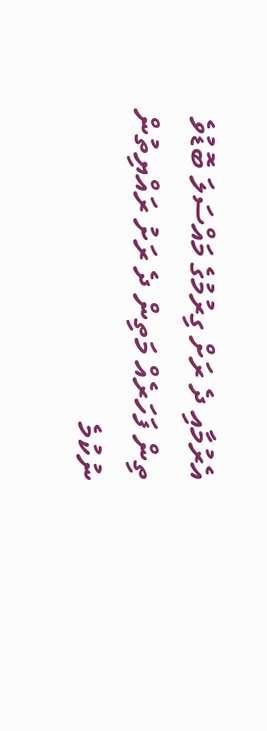އެރުމާއި ދެ ރަށް ގިރުމުގެ މައްސަލަ ބޮޑުވެ ތިން ފަހަރެއް މަތިން ދެ ރަށު ރައްޔިތުން ނުކުމެ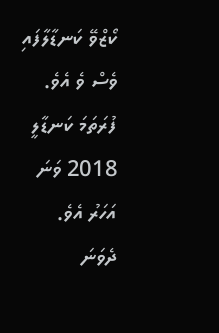ކޯޒްވޭ ކަނޑާލާފައި ވެސް ވެ އެވެ. ފުރަތަމަ ކަނޑާލީ 2018 ވަނަ އަހަރު އެވެ. ދެވަނަ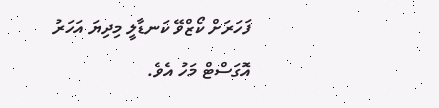ފަހަރަށް ކޯޒްވޭ ކަނޑާލީ މިދިޔަ އަހަރު އޮގަސްޓް މަހު އެވެ.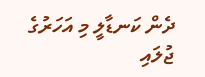ދެން ކަނޑާލީ މި އަހަރުގެ ޖުލައި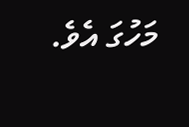މަހުގަ އެވެ.